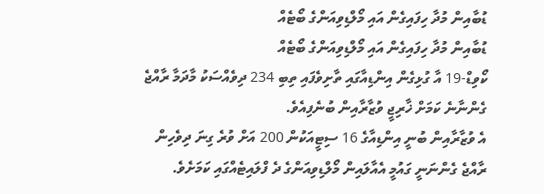ޑުބާއިން މުދާ ހިފައިގެން އައި މޯލްޑިވިއަންގެ ބޯޓެއް
ޑުބާއިން މުދާ ހިފައިގެން އައި މޯލްޑިވިއަންގެ ބޯޓެއް
ކޯވިޑް-19 އާ ގުޅިގެން އިންޑިއާގައި ތާށިވެފައި ތިބި 234 ދިވެއްސަކު މާދަމާ ރާއްޖެ ގެންނާނެ ކަމަށް ޚާރިޖީ ވުޒާރާއިން ބުނެފިއެވެ.
އެ ވުޒާރާއިން ބުނީ އިންޑިއާގެ 16 ސިޓީއަކުން 200 އަށް ވުރެ ގިނަ ދިވެހިން ރާއްޖެ ގެންނަނީ ގައުމީ އެއާލައިން މޯލްޑިވިއަންގެ ދެ ފްލައިޓެއްގައި ކަމަށެވެ.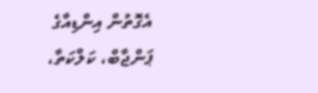އެގޮތުން އިންޑިއާގެ ޕަންޖާބް، ކަލްކަތާ،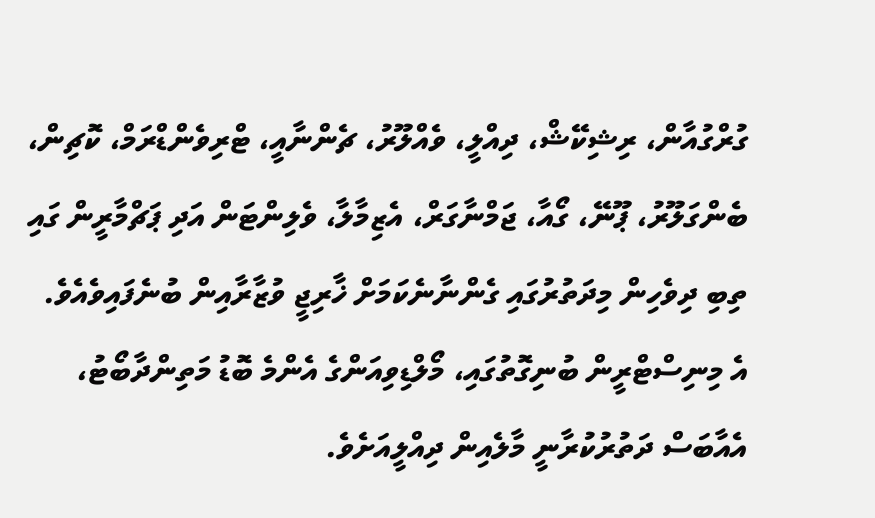ގުރްގުއާން، ރިޝިކޭޝް، ދިއްލީ، ވެއްލޫރު، ޗެންނާއީ، ޓްރިވެންޑްރަމް، ކޮޗިން، ބެންގަލޫރު، ޕޫނޭ، ގޯއާ، ޖަމްނާގަރް، އެޒިމާލާ، ވެލިންޓަން އަދި ޕަޗްމާރީން ގައި ތިބި ދިވެހިން މިދަތުރުގައި ގެންނާނެކަމަށް ޚާރިޖީ ވުޒާރާއިން ބުނެފައިވެއެވެ.
އެ މިނިސްޓްރީން ބުނިގޮތުގައި، މޯލްޑިވިއަންގެ އެންމެ ބޮޑު މަތިންދާބޯޓު، އެއާބަސް ދަތުރުކުރާނީ މާލެއިން ދިއްލީއަށެވެ.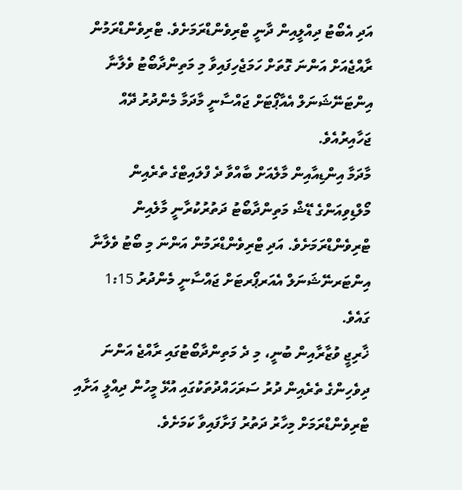އަދި އެބޯޓު ދިއްލީއިން ދާނީ ޓްރިވެންޑްރަމަށެވެ. ޓްރިވެންޑްރަމުން ރާއްޖެއަށް އަންނަ ގޮތަށް ހަމަޖެހިފައިވާ މި މަތިންދާބޯޓު ވެލާނާ އިންޓަނޭޝަނަލް އެއާޕޯޓަށް ޖައްސާނީ މާދަމާ މެންދުރު ދޭއް ޖަހާއިރުއެވެ.
މާދަމާ އިންޑިއާއިން މާލެއަށް ބާއްވާ ދެ ފްލައިޓްގެ ތެރެއިން މޯލްޑިވިއަންގެ ޑޭޝް މަތިންދާބޯޓު ދަތުރުކުރާނީ މާލެއިން ޓްރިވެންޑްރަމަށެވެ. އަދި ޓްރިވެންޑްރަމުން އަންނަ މި ބޯޓު ވެލާނާ އިންޓަރނޭޝަނަލް އެއަރޕޯރޓަށް ޖައްސާނީ މެންދުރު 1:15 ގައެވެ.
ޚާރިޖީ ވުޒާރާއިން ބުނީ، މި ދެ މަތިންދާބޯޓުގައި ރާއްޖެ އަންނަ ދިވެހިންގެ ތެރެއިން ދުރު ސަރަހައްދުތަކުގައި އުޅޭ މީހުން ދިއްލީ އަށާއި ޓްރިވެންޑްރަމަށް މިހާރު ދަތުރު ފަށާފައިވާ ކަމަށެވެ.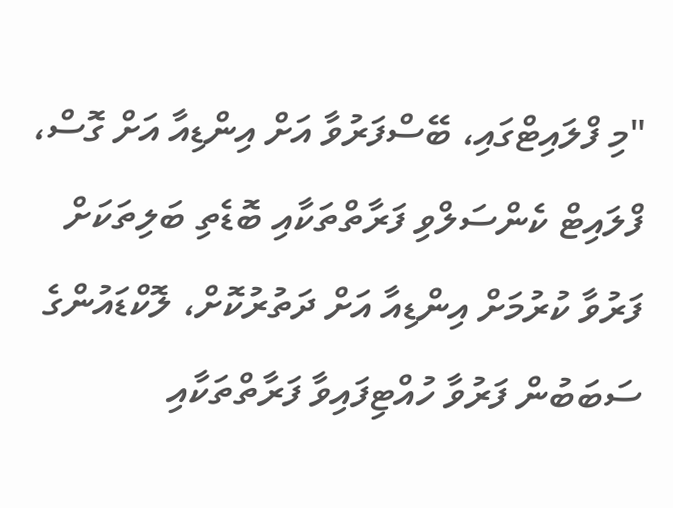"މި ފްލައިޓްގައި، ބޭސްފަރުވާ އަށް އިންޑިއާ އަށް ގޮސް، ފްލައިޓް ކެންސަލްވި ފަރާތްތަކާއި ބޮޑެތި ބަލިތަކަށް ފަރުވާ ކުރުމަށް އިންޑިއާ އަށް ދަތުރުކޮށް، ލޮކްޑައުންގެ ސަބަބުން ފަރުވާ ހުއްޓިފައިވާ ފަރާތްތަކާއި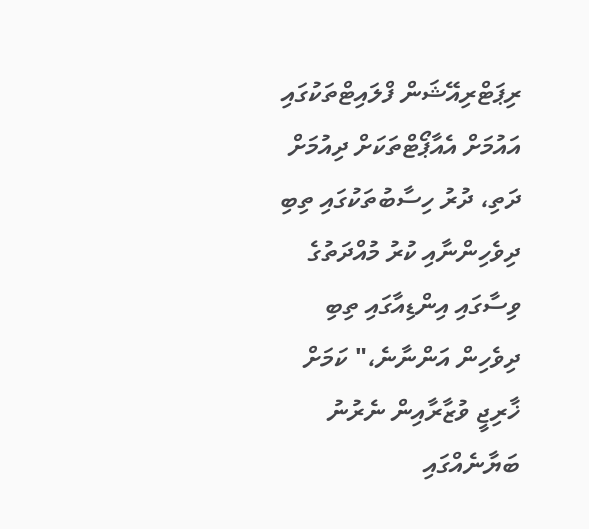ރިޕަޓްރިއޭޝަން ފްލައިޓްތަކުގައި އައުމަށް އެއާޕޯޓްތަކަށް ދިއުމަށް ދަތި، ދުރު ހިސާބުތަކުގައި ތިބި ދިވެހިންނާއި ކުރު މުއްދަތުގެ ވިސާގައި އިންޑިއާގައި ތިބި ދިވެހިން އަންނާނެ،" ކަމަށް ޚާރިޖީ ވުޒާރާއިން ނެރުނު ބަޔާނެއްގައި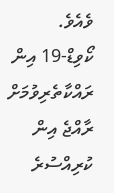ވެއެވެ.
ކޯވިޑް-19 އިން ރައްކާތެރިވުމަށް ރާއްޖެ އިން ކުރިއްސުރެ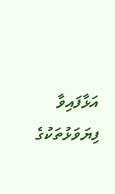އަޅާފައިވާ ފިޔަވަޅުތަކުގެ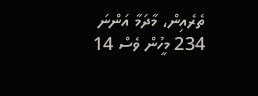ތެރެއިން، މާދަމާ އަންނަ 234 މީހުން ވެސް 14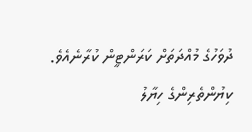ދުވަހުގެ މުއްދަތަށް ކަރަންޓީން ކުރާނެއެވެ.
ކިޔުންތެރިންގެ ހިޔާލު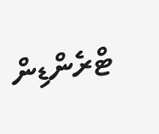ޓްރެންޑިން